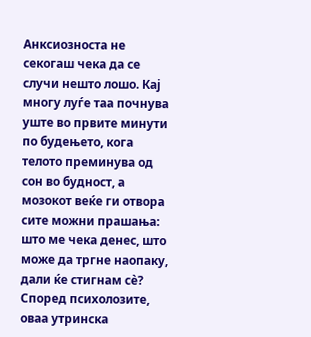Анксиозноста не секогаш чека да се случи нешто лошо. Кај многу луѓе таа почнува уште во првите минути по будењето, кога телото преминува од сон во будност, а мозокот веќе ги отвора сите можни прашања: што ме чека денес, што може да тргне наопаку, дали ќе стигнам сè? Според психолозите, оваа утринска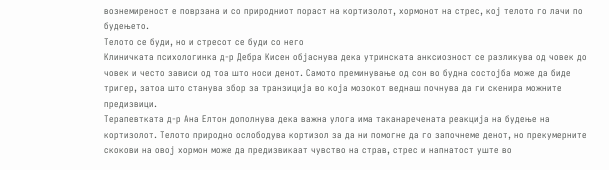вознемиреност е поврзана и со природниот пораст на кортизолот, хормонот на стрес, кој телото го лачи по будењето.
Телото се буди, но и стресот се буди со него
Клиничката психологинка д-р Дебра Кисен објаснува дека утринската анксиозност се разликува од човек до човек и често зависи од тоа што носи денот. Самото преминување од сон во будна состојба може да биде тригер, затоа што станува збор за транзиција во која мозокот веднаш почнува да ги скенира можните предизвици.
Терапевтката д-р Ана Елтон дополнува дека важна улога има таканаречената реакција на будење на кортизолот. Телото природно ослободува кортизол за да ни помогне да го започнеме денот, но прекумерните скокови на овој хормон може да предизвикаат чувство на страв, стрес и напнатост уште во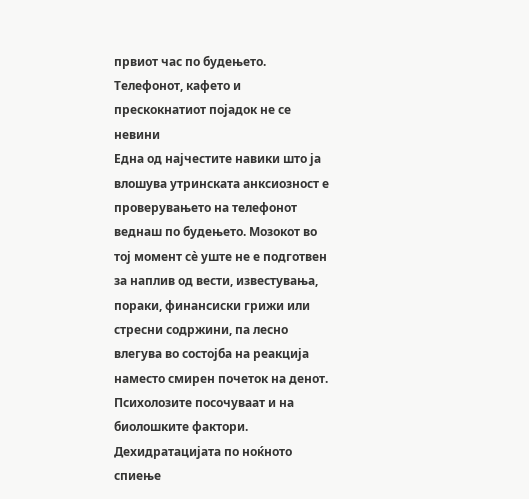првиот час по будењето.
Телефонот, кафето и прескокнатиот појадок не се невини
Една од најчестите навики што ја влошува утринската анксиозност е проверувањето на телефонот веднаш по будењето. Мозокот во тој момент сè уште не е подготвен за наплив од вести, известувања, пораки, финансиски грижи или стресни содржини, па лесно влегува во состојба на реакција наместо смирен почеток на денот.
Психолозите посочуваат и на биолошките фактори. Дехидратацијата по ноќното спиење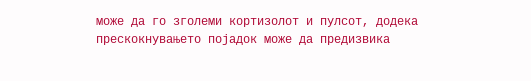може да го зголеми кортизолот и пулсот, додека прескокнувањето појадок може да предизвика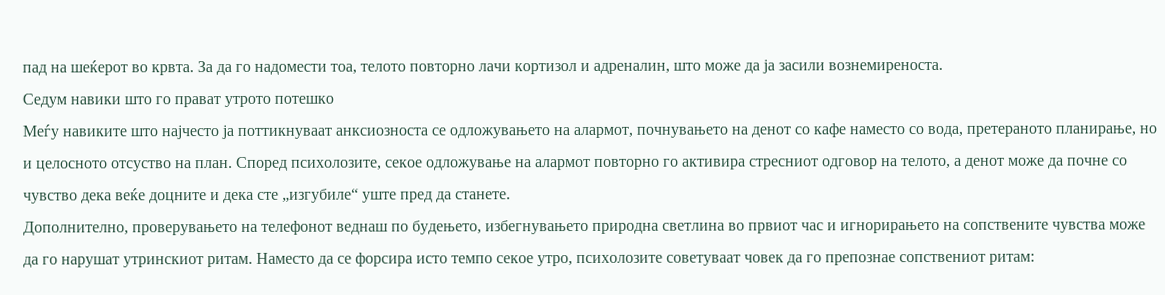пад на шеќерот во крвта. За да го надомести тоа, телото повторно лачи кортизол и адреналин, што може да ја засили вознемиреноста.
Седум навики што го прават утрото потешко
Меѓу навиките што најчесто ја поттикнуваат анксиозноста се одложувањето на алармот, почнувањето на денот со кафе наместо со вода, претераното планирање, но и целосното отсуство на план. Според психолозите, секое одложување на алармот повторно го активира стресниот одговор на телото, а денот може да почне со чувство дека веќе доцните и дека сте „изгубиле“ уште пред да станете.
Дополнително, проверувањето на телефонот веднаш по будењето, избегнувањето природна светлина во првиот час и игнорирањето на сопствените чувства може да го нарушат утринскиот ритам. Наместо да се форсира исто темпо секое утро, психолозите советуваат човек да го препознае сопствениот ритам: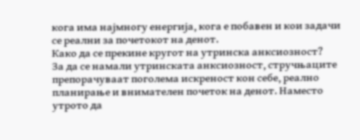кога има најмногу енергија, кога е побавен и кои задачи се реални за почетокот на денот.
Како да се прекине кругот на утринска анксиозност?
За да се намали утринската анксиозност, стручњаците препорачуваат поголема искреност кон себе, реално планирање и внимателен почеток на денот. Наместо утрото да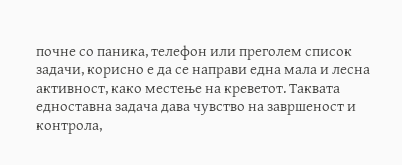почне со паника, телефон или преголем список задачи, корисно е да се направи една мала и лесна активност, како местење на креветот. Таквата едноставна задача дава чувство на завршеност и контрола,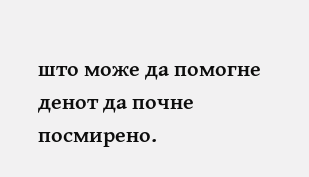што може да помогне денот да почне посмирено.